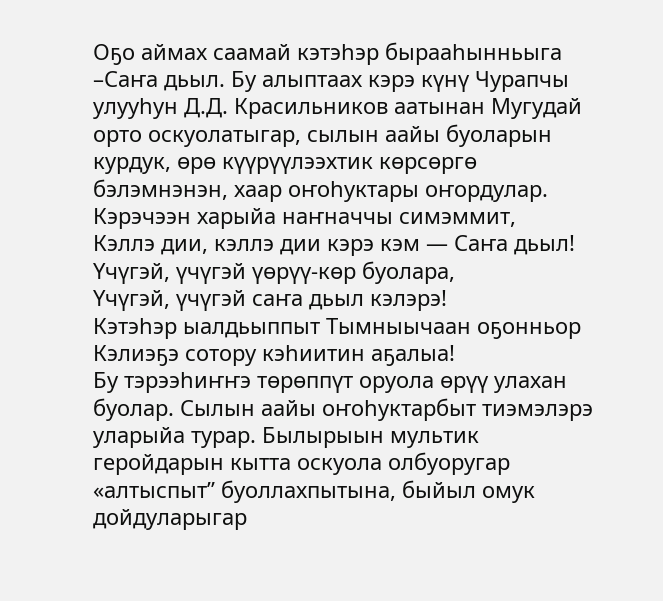Оҕо аймах саамай кэтэһэр бырааһынньыга –Саҥа дьыл. Бу алыптаах кэрэ күнү Чурапчы улууһун Д.Д. Красильников аатынан Мугудай орто оскуолатыгар, сылын аайы буоларын курдук, өрө күүрүүлээхтик көрсөргө бэлэмнэнэн, хаар оҥоһуктары оҥордулар.
Кэрэчээн харыйа наҥначчы симэммит,
Кэллэ дии, кэллэ дии кэрэ кэм — Саҥа дьыл!
Үчүгэй, үчүгэй үөрүү-көр буолара,
Үчүгэй, үчүгэй саҥа дьыл кэлэрэ!
Кэтэһэр ыалдьыппыт Тымныычаан оҕонньор
Кэлиэҕэ сотору кэһиитин аҕалыа!
Бу тэрээһиҥҥэ төрөппүт оруола өрүү улахан буолар. Сылын аайы оҥоһуктарбыт тиэмэлэрэ уларыйа турар. Былырыын мультик геройдарын кытта оскуола олбуоругар «алтыспыт” буоллахпытына, быйыл омук дойдуларыгар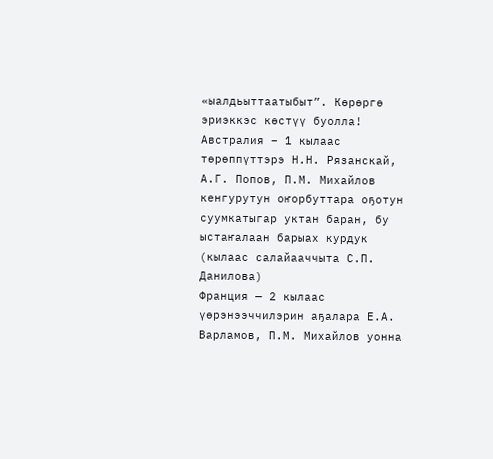«ыалдьыттаатыбыт”. Көрөргө эриэккэс көстүү буолла!
Австралия – 1 кылаас төрөппүттэрэ Н.Н. Рязанскай, А.Г. Попов, П.М. Михайлов кенгурутун оҥорбуттара оҕотун суумкатыгар уктан баран, бу ыстаҥалаан барыах курдук (кылаас салайааччыта С.П. Данилова)
Франция — 2 кылаас үөрэнээччилэрин аҕалара Е.А. Варламов, П.М. Михайлов уонна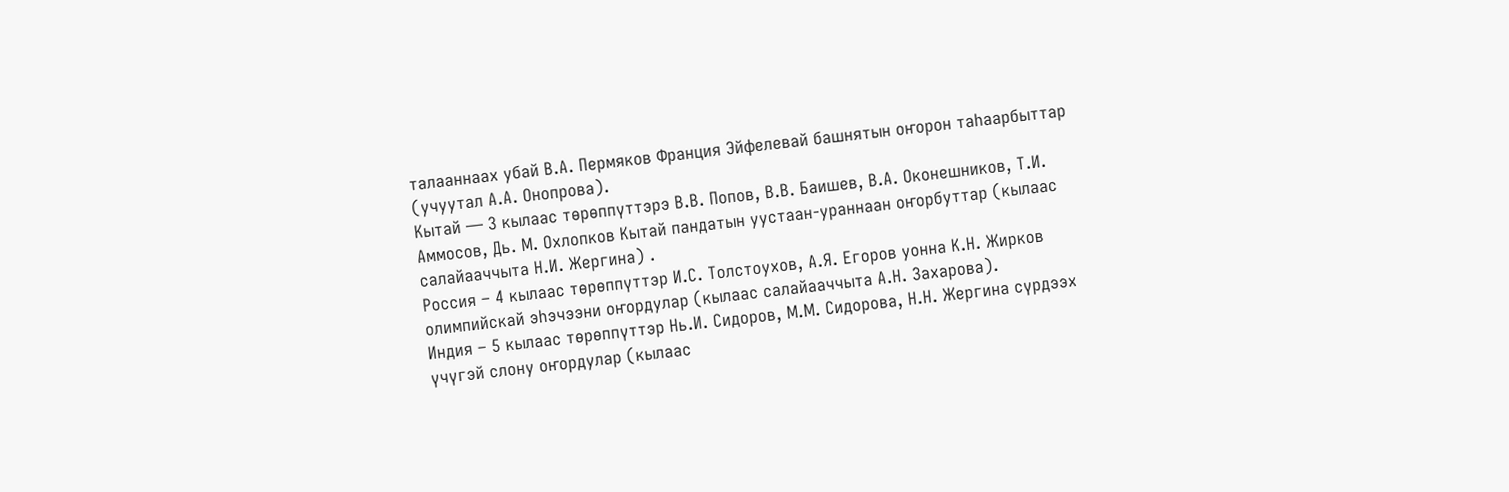талааннаах убай В.А. Пермяков Франция Эйфелевай башнятын оҥорон таһаарбыттар (учуутал А.А. Онопрова).
Кытай — 3 кылаас төрөппүттэрэ В.В. Попов, В.В. Баишев, В.А. Оконешников, Т.И. Аммосов, Дь. М. Охлопков Кытай пандатын уустаан-ураннаан оҥорбуттар (кылаас салайааччыта Н.И. Жергина) .
Россия – 4 кылаас төрөппүттэр И.С. Толстоухов, А.Я. Егоров уонна К.Н. Жирков олимпийскай эһэчээни оҥордулар (кылаас салайааччыта А.Н. Захарова).
Индия – 5 кылаас төрөппүттэр Нь.И. Сидоров, М.М. Сидорова, Н.Н. Жергина сүрдээх үчүгэй слону оҥордулар (кылаас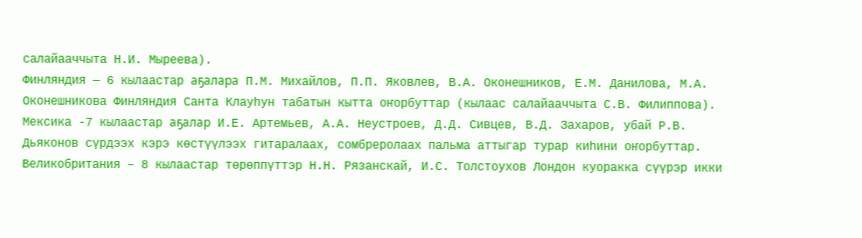салайааччыта Н.И. Мыреева).
Финляндия — 6 кылаастар аҕалара П.М. Михайлов, П.П. Яковлев, В.А. Оконешников, Е.М. Данилова, М.А. Оконешникова Финляндия Санта Клауһун табатын кытта оҥорбуттар (кылаас салайааччыта С.В. Филиппова).
Мексика -7 кылаастар аҕалар И.Е. Артемьев, А.А. Неустроев, Д.Д. Сивцев, В.Д. Захаров, убай Р.В. Дьяконов сүрдээх кэрэ көстүүлээх гитаралаах, сомбреролаах пальма аттыгар турар киһини оҥорбуттар.
Великобритания – 8 кылаастар төрөппүттэр Н.Н. Рязанскай, И.С. Толстоухов Лондон куоракка сүүрэр икки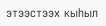этээстээх кыһыл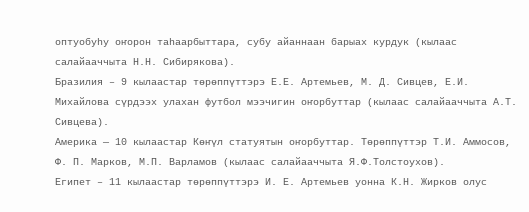оптуобуһу оҥорон таһаарбыттара, субу айаннаан барыах курдук (кылаас салайааччыта Н.Н. Сибирякова).
Бразилия – 9 кылаастар төрөппүттэрэ Е.Е. Артемьев, М. Д. Сивцев, Е.И. Михайлова сүрдээх улахан футбол мээчигин оҥорбуттар (кылаас салайааччыта А.Т. Сивцева).
Америка — 10 кылаастар Көҥүл статуятын оҥорбуттар. Төрөппүттэр Т.И. Аммосов, Ф. П. Марков, М.П. Варламов (кылаас салайааччыта Я.Ф.Толстоухов).
Египет – 11 кылаастар төрөппүттэрэ И. Е. Артемьев уонна К.Н. Жирков олус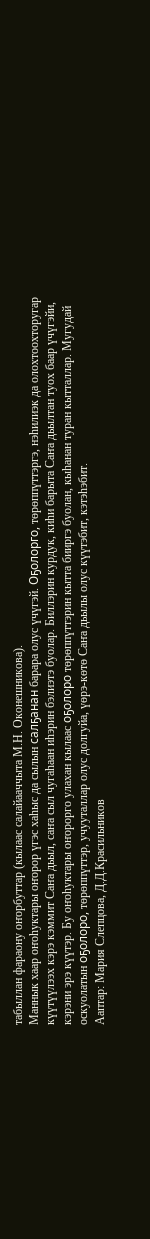табыллан фараону оҥорбуттар (кылаас салайааччыта М.Н. Оконешникова).
Маннык хаар оҥоһуктары оҥорор үгэс хаһыс да сылын салҕанан барара олус үчүгэй. Оҕолорго, төрөппүттэргэ, нэһилиэк да олохтоохторугар күүтүүлээх кэрэ кэммит Саҥа дьыл, саҥа сыл чугаһаан иһэрин бэлиэтэ буолар. Биллэрин курдук, киһи барыта Саҥа дьылтан туох баар үчүгэйи, кэрэни эрэ күүтэр. Бу оҥоһуктары оҥорорго улахан кылаас оҕолоро төрөппүттэрин кытта бииргэ буолан, кыһанан туран кытталлар. Мугудай оскуолатын оҕолоро, төрөппүттэр, учууталлар олус долгуйа, үөрэ-көтө Саҥа дьылы олус күүтэбит, кэтэһэбит.
Ааптар: Мария Слепцова, Д.Д.Красильников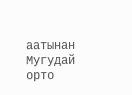аатынан Мугудай орто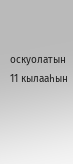оскуолатын 11 кылааһын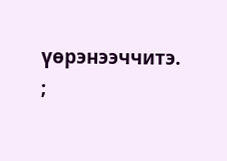үөрэнээччитэ.
;